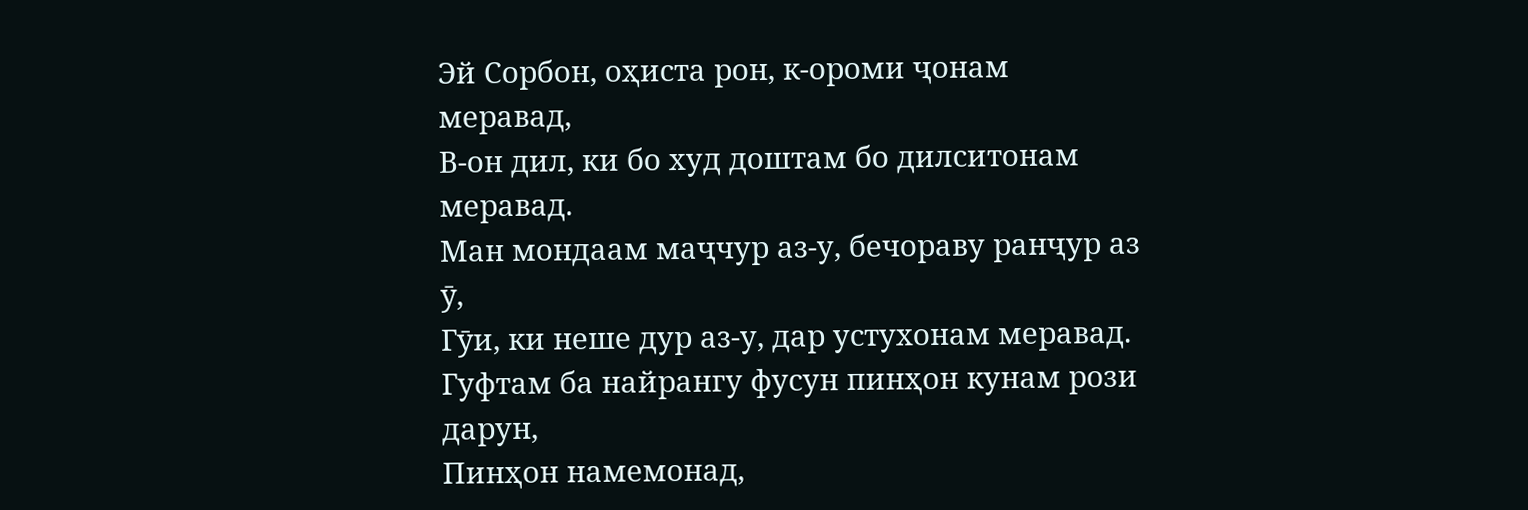Эй Сорбон, оҳиста рон, к-ороми ҷонам
меравад,
В-он дил, ки бо худ доштам бо дилситонам
меравад.
Ман мондаам маҷчур аз-у, бечораву ранҷур аз
ӯ,
Гӯи, ки неше дур аз-у, дар устухонам меравад.
Гуфтам ба найрангу фусун пинҳон кунам рози
дарун,
Пинҳон намемонад,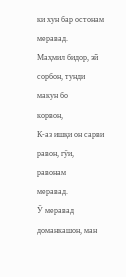ки хун бар остонам
меравад.
Маҳмил бидор, эй сорбон, тунди макун бо
корвон,
К-аз ишқи он сарви равон, гӯи, равонам
меравад.
Ӯ меравад доманкашон, ман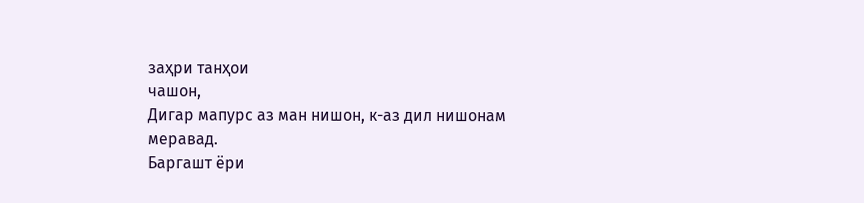заҳри танҳои
чашон,
Дигар мапурс аз ман нишон, к-аз дил нишонам
меравад.
Баргашт ёри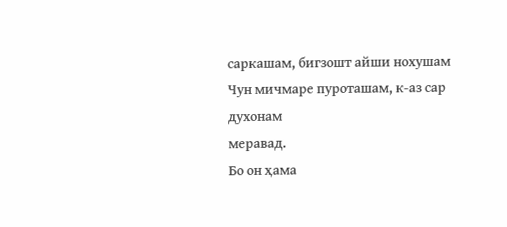саркашам, бигзошт айши нохушам
Чун мичмаре пуроташам, к-аз сар духонам
меравад.
Бо он ҳама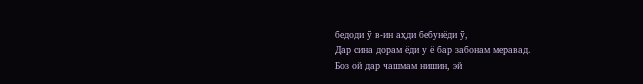бедоди ӯ в-ин аҳди бебунёди ӯ,
Дар сина дорам ёди у ё бар забонам меравад.
Боз ой дар чашмам нишин, эй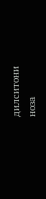дилситони
ноза